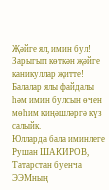Җәйге ял, имин бул!
Зарыгып көткән җәйге каникуллар җитте! Балалар ялы файдалы һәм имин булсын өчен мөһим киңәшләргә күз салыйк.
Юлларда бала иминлеге
Рушан ШАКИРОВ, Татарстан буенча ЭЭМның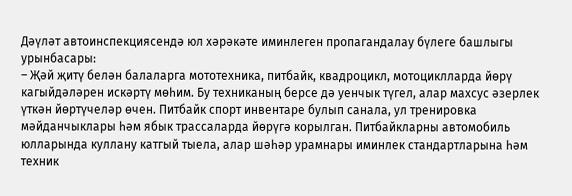Дәүләт автоинспекциясендә юл хәрәкәте иминлеген пропагандалау бүлеге башлыгы урынбасары:
– Җәй җитү белән балаларга мототехника, питбайк, квадроцикл, мотоциклларда йөрү кагыйдәләрен искәртү мөһим. Бу техниканың берсе дә уенчык түгел, алар махсус әзерлек үткән йөртүчеләр өчен. Питбайк спорт инвентаре булып санала, ул тренировка мәйданчыклары һәм ябык трассаларда йөрүгә корылган. Питбайкларны автомобиль юлларында куллану катгый тыела, алар шәһәр урамнары иминлек стандартларына һәм техник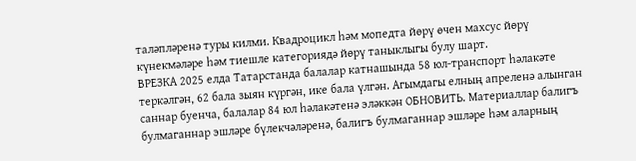таләпләренә туры килми. Квадроцикл һәм мопедта йөрү өчен махсус йөрү күнекмәләре һәм тиешле категориядә йөрү таныклыгы булу шарт.
ВРЕЗКА 2025 елда Татарстанда балалар катнашында 58 юл-транспорт һәлакәте теркәлгән, 62 бала зыян күргән, ике бала үлгән. Агымдагы елның апреленә алынган саннар буенча, балалар 84 юл һәлакәтенә эләккән ОБНОВИТЬ. Материаллар балигъ булмаганнар эшләре бүлекчәләренә, балигъ булмаганнар эшләре һәм аларның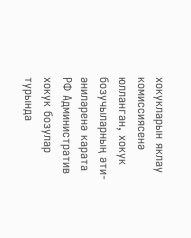хокукларын яклау комиссиясенә юлланган, хокук бозучыларның әти-әниләренә карата РФ Административ хокук бозулар турында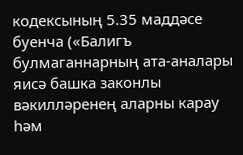кодексының 5.35 маддәсе буенча («Балигъ булмаганнарның ата-аналары яисә башка законлы вәкилләренең аларны карау һәм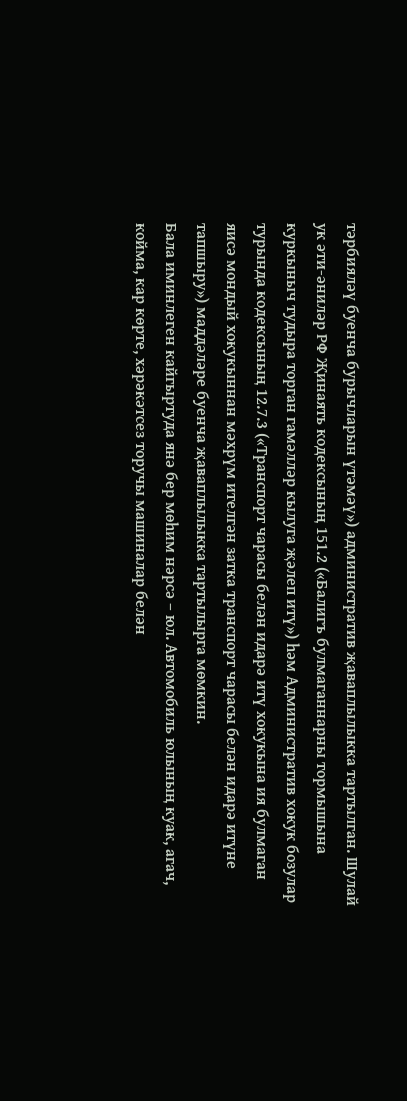тәрбияләү буенча бурычларын үтәмәү») административ җаваплылыкка тартылган. Шулай ук әти-әниләр РФ Җинаять кодексының 151.2 («Балигъ булмаганнарны тормышына куркыныч тудыра торган гамәлләр кылуга җәлеп итү») һәм Административ хокук бозулар турында кодексының 12.7.3 («Транспорт чарасы белән идарә итү хокукына ия булмаган яисә мондый хокукыннан мәхрүм ителгән затка транспорт чарасы белән идарә итүне тапшыру») маддәләре буенча җаваплылыкка тартылырга мөмкин.
Бала иминлеген кайгыртуда янә бер мөһим нәрсә – юл. Автомобиль юлының куак, агач, койма, кар көрте, хәрәкәтсез торучы машиналар белән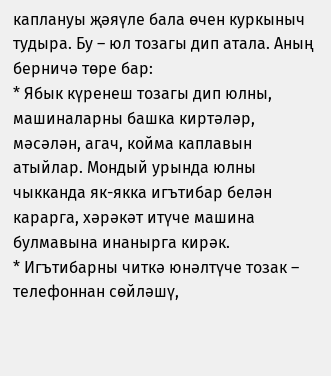каплануы җәяүле бала өчен куркыныч тудыра. Бу – юл тозагы дип атала. Аның берничә төре бар:
* Ябык күренеш тозагы дип юлны, машиналарны башка киртәләр, мәсәлән, агач, койма каплавын атыйлар. Мондый урында юлны чыкканда як-якка игътибар белән карарга, хәрәкәт итүче машина булмавына инанырга кирәк.
* Игътибарны читкә юнәлтүче тозак – телефоннан сөйләшү,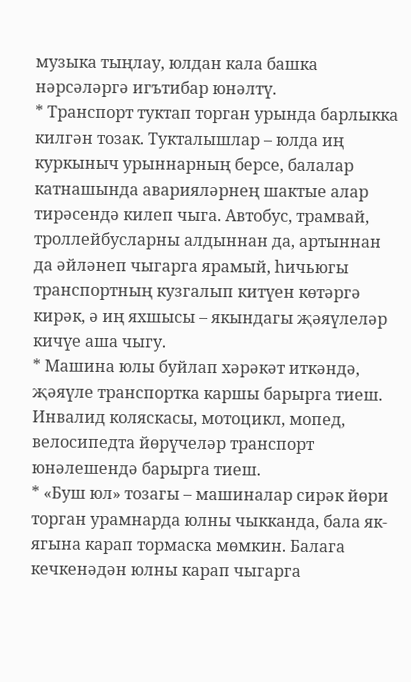музыка тыңлау, юлдан кала башка нәрсәләргә игътибар юнәлтү.
* Транспорт туктап торган урында барлыкка килгән тозак. Тукталышлар – юлда иң куркыныч урыннарның берсе, балалар катнашында аварияләрнең шактые алар тирәсендә килеп чыга. Автобус, трамвай, троллейбусларны алдыннан да, артыннан да әйләнеп чыгарга ярамый, һичьюгы транспортның кузгалып китүен көтәргә кирәк, ә иң яхшысы – якындагы җәяүлеләр кичүе аша чыгу.
* Машина юлы буйлап хәрәкәт иткәндә, җәяүле транспортка каршы барырга тиеш. Инвалид коляскасы, мотоцикл, мопед, велосипедта йөрүчеләр транспорт юнәлешендә барырга тиеш.
* «Буш юл» тозагы – машиналар сирәк йөри торган урамнарда юлны чыкканда, бала як-ягына карап тормаска мөмкин. Балага кечкенәдән юлны карап чыгарга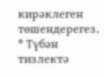кирәклеген төшендерегез.
* Түбән тизлектә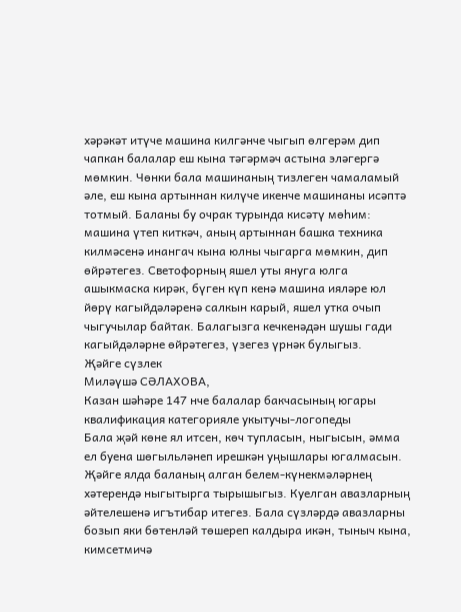хәрәкәт итүче машина килгәнче чыгып өлгерәм дип чапкан балалар еш кына тәгәрмәч астына эләгергә мөмкин. Чөнки бала машинаның тизлеген чамаламый әле, еш кына артыннан килүче икенче машинаны исәптә тотмый. Баланы бу очрак турында кисәтү мөһим: машина үтеп киткәч, аның артыннан башка техника килмәсенә инангач кына юлны чыгарга мөмкин, дип өйрәтегез. Светофорның яшел уты януга юлга ашыкмаска кирәк, бүген күп кенә машина ияләре юл йөрү кагыйдәләренә салкын карый, яшел утка очып чыгучылар байтак. Балагызга кечкенәдән шушы гади кагыйдәләрне өйрәтегез, үзегез үрнәк булыгыз.
Җәйге сүзлек
Миләүшә СӘЛАХОВА,
Казан шәһәре 147 нче балалар бакчасының югары квалификация категорияле укытучы-логопеды
Бала җәй көне ял итсен, көч тупласын, ныгысын, әмма ел буена шөгыльләнеп ирешкән уңышлары югалмасын. Җәйге ялда баланың алган белем-күнекмәләрнең хәтерендә ныгытырга тырышыгыз. Куелган авазларның әйтелешенә игътибар итегез. Бала сүзләрдә авазларны бозып яки бөтенләй төшереп калдыра икән, тыныч кына, кимсетмичә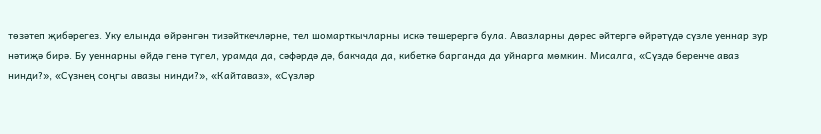төзәтеп җибәрегез. Уку елында өйрәнгән тизәйткечләрне, тел шомарткычларны искә төшерергә була. Авазларны дөрес әйтергә өйрәтүдә сүзле уеннар зур нәтиҗә бирә. Бу уеннарны өйдә генә түгел, урамда да, сәфәрдә дә, бакчада да, кибеткә барганда да уйнарга мөмкин. Мисалга, «Сүздә беренче аваз нинди?», «Сүзнең соңгы авазы нинди?», «Кайтаваз», «Сүзләр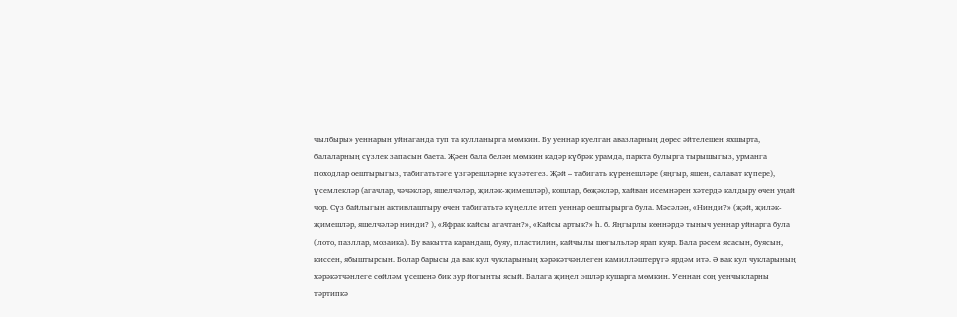чылбыры» уеннарын уйнаганда туп та кулланырга мөмкин. Бу уеннар куелган авазларның дөрес әйтелешен яхшырта, балаларның сүзлек запасын баета. Җәен бала белән мөмкин кадәр күбрәк урамда, паркта булырга тырышыгыз, урманга походлар оештырыгыз, табигатьтәге үзгәрешләрне күзәтегез. Җәй – табигать күренешләре (яңгыр, яшен, салават күпере), үсемлекләр (агачлар, чәчәкләр, яшелчәләр, җиләк-җимешләр), кошлар, бөҗәкләр, хайван исемнәрен хәтердә калдыру өчен уңай чор. Сүз байлыгын активлаштыру өчен табигатьтә күңелле итеп уеннар оештырырга була. Мәсәлән, «Нинди?» (җәй, җиләк-җимешләр, яшелчәләр нинди? ), «Яфрак кайсы агачтан?», «Кайсы артык?» һ. б. Яңгырлы көннәрдә тыныч уеннар уйнарга була (лото, пазллар, мозаика). Бу вакытта карандаш, буяу, пластилин, кайчылы шөгыльләр ярап куяр. Бала рәсем ясасын, буясын, киссен, ябыштырсын. Болар барысы да вак кул чукларының хәрәкәтчәнлеген камилләштерүгә ярдәм итә. Ә вак кул чукларының хәрәкәтчәнлеге сөйләм үсешенә бик зур йогынты ясый. Балага җиңел эшләр кушарга мөмкин. Уеннан соң уенчыкларны тәртипкә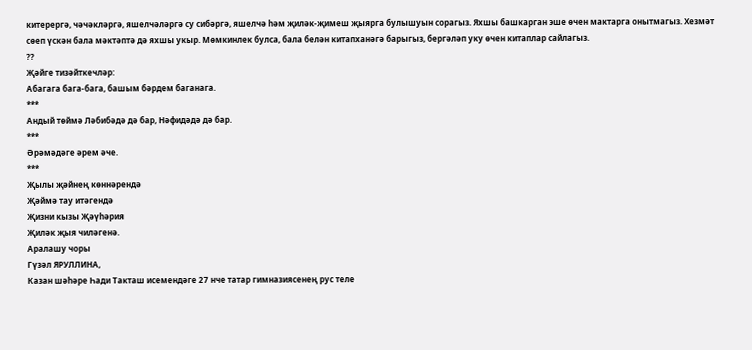китерергә, чәчәкләргә, яшелчәләргә су сибәргә, яшелчә һәм җиләк-җимеш җыярга булышуын сорагыз. Яхшы башкарган эше өчен мактарга онытмагыз. Хезмәт сөеп үскән бала мәктәптә дә яхшы укыр. Мөмкинлек булса, бала белән китапханәгә барыгыз, бергәләп уку өчен китаплар сайлагыз.
??
Җәйге тизәйткечләр:
Абагага бага-бага, башым бәрдем баганага.
***
Андый төймә Ләбибәдә дә бар, Нәфидәдә дә бар.
***
Әрәмәдәге әрем әче.
***
Җылы җәйнең көннәрендә
Җәймә тау итәгендә
Җизни кызы Җәүһәрия
Җиләк җыя чиләгенә.
Аралашу чоры
Гүзәл ЯРУЛЛИНА,
Казан шәһәре Һади Такташ исемендәге 27 нче татар гимназиясенең рус теле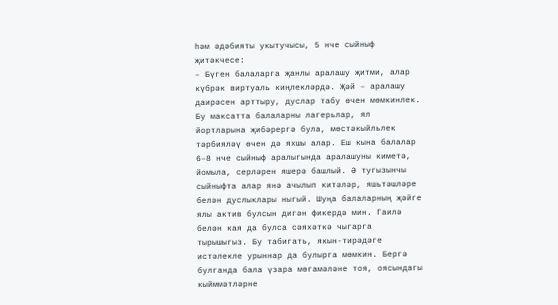һәм әдәбияты укытучысы, 5 нче сыйныф җитәкчесе:
– Бүген балаларга җанлы аралашу җитми, алар күбрәк виртуаль киңлекләрдә. Җәй – аралашу даирәсен арттыру, дуслар табу өчен мөмкинлек. Бу максатта балаларны лагерьлар, ял йортларына җибәрергә була, мөстәкыйльлек тәрбияләү өчен дә яхшы алар. Еш кына балалар 6–8 нче сыйныф аралыгында аралашуны киметә, йомыла, серләрен яшерә башлый. Ә тугызынчы сыйныфта алар янә ачылып китәләр, яшьтәшләре белән дуслыклары ныгый. Шуңа балаларның җәйге ялы актив булсын дигән фикердә мин. Гаилә белән кая да булса сәяхәткә чыгарга тырышыгыз. Бу табигать, якын-тирәдәге истәлекле урыннар да булырга мөмкин. Бергә булганда бала үзара мөгамәләне тоя, оясындагы кыйммәтләрне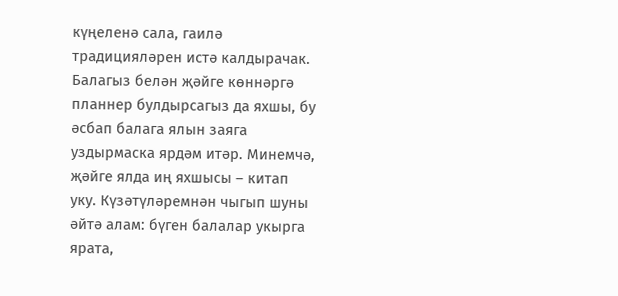күңеленә сала, гаилә традицияләрен истә калдырачак. Балагыз белән җәйге көннәргә планнер булдырсагыз да яхшы, бу әсбап балага ялын заяга уздырмаска ярдәм итәр. Минемчә, җәйге ялда иң яхшысы – китап уку. Күзәтүләремнән чыгып шуны әйтә алам: бүген балалар укырга ярата,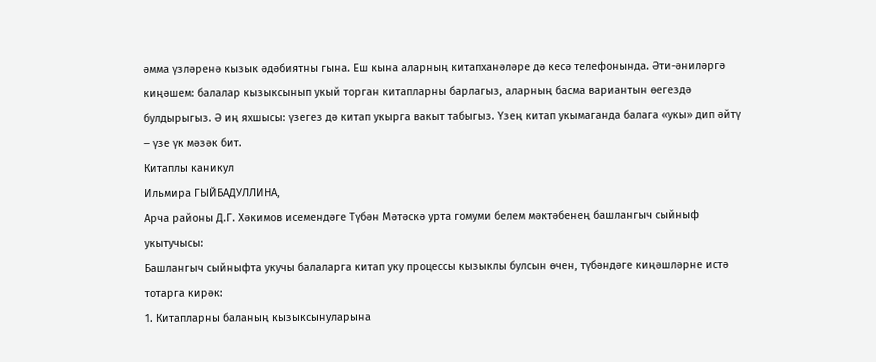әмма үзләренә кызык әдәбиятны гына. Еш кына аларның китапханәләре дә кесә телефонында. Әти-әниләргә киңәшем: балалар кызыксынып укый торган китапларны барлагыз, аларның басма вариантын өегездә булдырыгыз. Ә иң яхшысы: үзегез дә китап укырга вакыт табыгыз. Үзең китап укымаганда балага «укы» дип әйтү ‒ үзе үк мәзәк бит.
Китаплы каникул
Ильмира ГЫЙБАДУЛЛИНА,
Арча районы Д.Г. Хәкимов исемендәге Түбән Мәтәскә урта гомуми белем мәктәбенең башлангыч сыйныф укытучысы:
Башлангыч сыйныфта укучы балаларга китап уку процессы кызыклы булсын өчен, түбәндәге киңәшләрне истә тотарга кирәк:
1. Китапларны баланың кызыксынуларына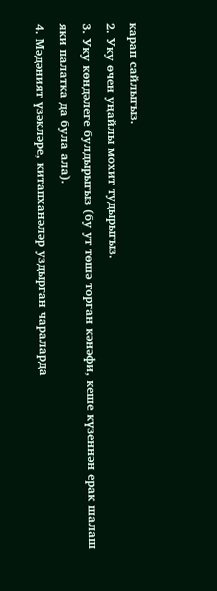карап сайлыгыз.
2. Уку өчен уңайлы мохит тудырыгыз.
3. Уку көндәлеге булдырыгыз (бу ут төшә торган кәнәфи, кеше күзеннән ерак шалаш яки палатка да була ала).
4. Мәдәният үзәкләре, китапханәләр уздырган чараларда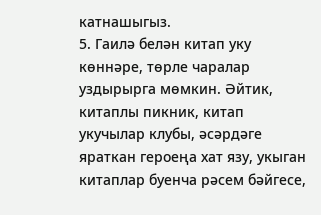катнашыгыз.
5. Гаилә белән китап уку көннәре, төрле чаралар уздырырга мөмкин. Әйтик, китаплы пикник, китап укучылар клубы, әсәрдәге яраткан героеңа хат язу, укыган китаплар буенча рәсем бәйгесе,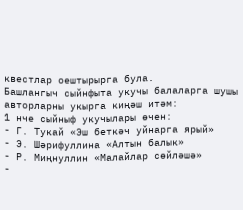квестлар оештырырга була.
Башлангыч сыйнфыта укучы балаларга шушы авторларны укырга киңәш итәм:
1 нче сыйныф укучылары өчен:
- Г. Тукай «Эш беткәч уйнарга ярый»
- Э. Шәрифуллина «Алтын балык»
- Р. Миңнуллин «Малайлар сөйләшә»
-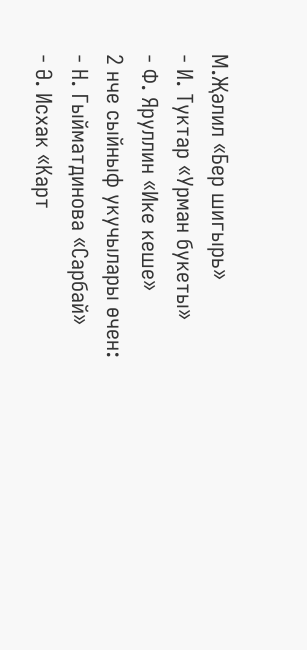М.Җәлил «Бер шигырь»
- И. Туктар «Урман букеты»
- Ф. Яруллин «Ике кеше»
2 нче сыйныф укучылары өчен:
- Н. Гыйматдинова «Сарбай»
- Ә. Исхак «Карт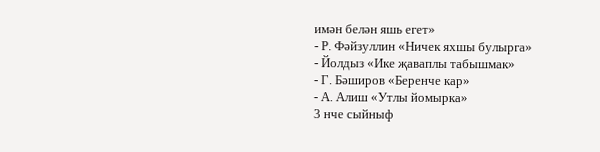имән белән яшь егет»
- Р. Фәйзуллин «Ничек яхшы булырга»
- Йолдыз «Ике җаваплы табышмак»
- Г. Бәширов «Беренче кар»
- А. Алиш «Утлы йомырка»
3 нче сыйныф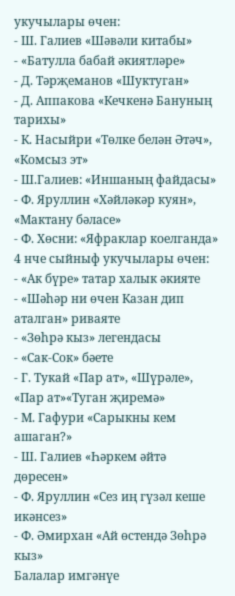укучылары өчен:
- Ш. Галиев «Шәвәли китабы»
- «Батулла бабай әкиятләре»
- Д. Тәрҗеманов «Шуктуган»
- Д. Аппакова «Кечкенә Бануның тарихы»
- К. Насыйри «Төлке белән Әтәч», «Комсыз эт»
- Ш.Галиев: «Иншаның файдасы»
- Ф. Яруллин «Хәйләкәр куян», «Мактану бәласе»
- Ф. Хөсни: «Яфраклар коелганда»
4 нче сыйныф укучылары өчен:
- «Ак бүре» татар халык әкияте
- «Шәһәр ни өчен Казан дип аталган» риваяте
- «Зөһрә кыз» легендасы
- «Сак-Сок» бәете
- Г. Тукай «Пар ат», «Шүрәле», «Пар ат»«Туган җиремә»
- М. Гафури «Сарыкны кем ашаган?»
- Ш. Галиев «Һәркем әйтә дөресен»
- Ф. Яруллин «Сез иң гүзәл кеше икәнсез»
- Ф. Әмирхан «Ай өстендә Зөһрә кыз»
Балалар имгәнүе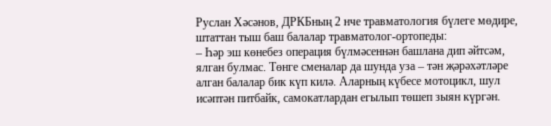Руслан Хәсәнов, ДРКБның 2 нче травматология бүлеге мөдире, штаттан тыш баш балалар травматолог-ортопеды:
– Һәр эш көнебез операция бүлмәсеннән башлана дип әйтсәм, ялган булмас. Төнге сменалар да шунда уза – тән җәрәхәтләре алган балалар бик күп килә. Аларның күбесе мотоцикл, шул исәптән питбайк, самокатлардан егылып төшеп зыян күргән.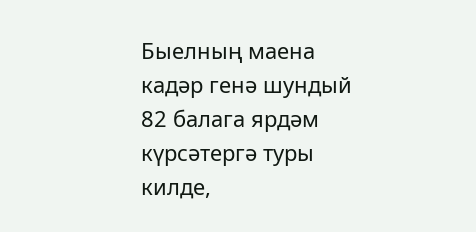Быелның маена кадәр генә шундый 82 балага ярдәм күрсәтергә туры килде,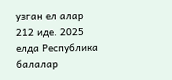узган ел алар 212 иде. 2025 елда Республика балалар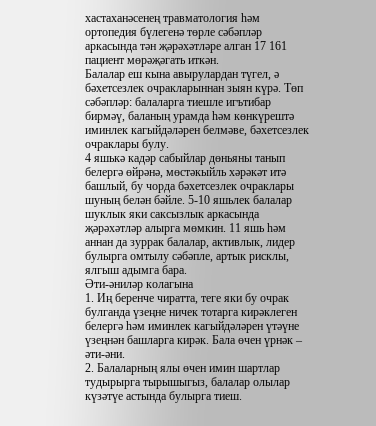хастаханәсенең травматология һәм ортопедия бүлегенә төрле сәбәпләр аркасында тән җәрәхәтләре алган 17 161 пациент мөрәҗәгать иткән.
Балалар еш кына авырулардан түгел, ә бәхетсезлек очракларыннан зыян күрә. Төп сәбәпләр: балаларга тиешле игътибар бирмәү, баланың урамда һәм көнкүрештә иминлек кагыйдәләрен белмәве, бәхетсезлек очраклары булу.
4 яшькә кадәр сабыйлар дөньяны танып белергә өйрәнә, мөстәкыйль хәрәкәт итә башлый, бу чорда бәхетсезлек очраклары шуның белән бәйле. 5-10 яшьлек балалар шуклык яки саксызлык аркасында җәрәхәтләр алырга мөмкин. 11 яшь һәм аннан да зуррак балалар, активлык, лидер булырга омтылу сәбәпле, артык рисклы, ялгыш адымга бара.
Әти-әниләр колагына
1. Иң беренче чиратта, теге яки бу очрак булганда үзеңне ничек тотарга кирәклеген белергә һәм иминлек кагыйдәләрен үтәүне үзеңнән башларга кирәк. Бала өчен үрнәк – әти-әни.
2. Балаларның ялы өчен имин шартлар тудырырга тырышыгыз, балалар олылар күзәтүе астында булырга тиеш.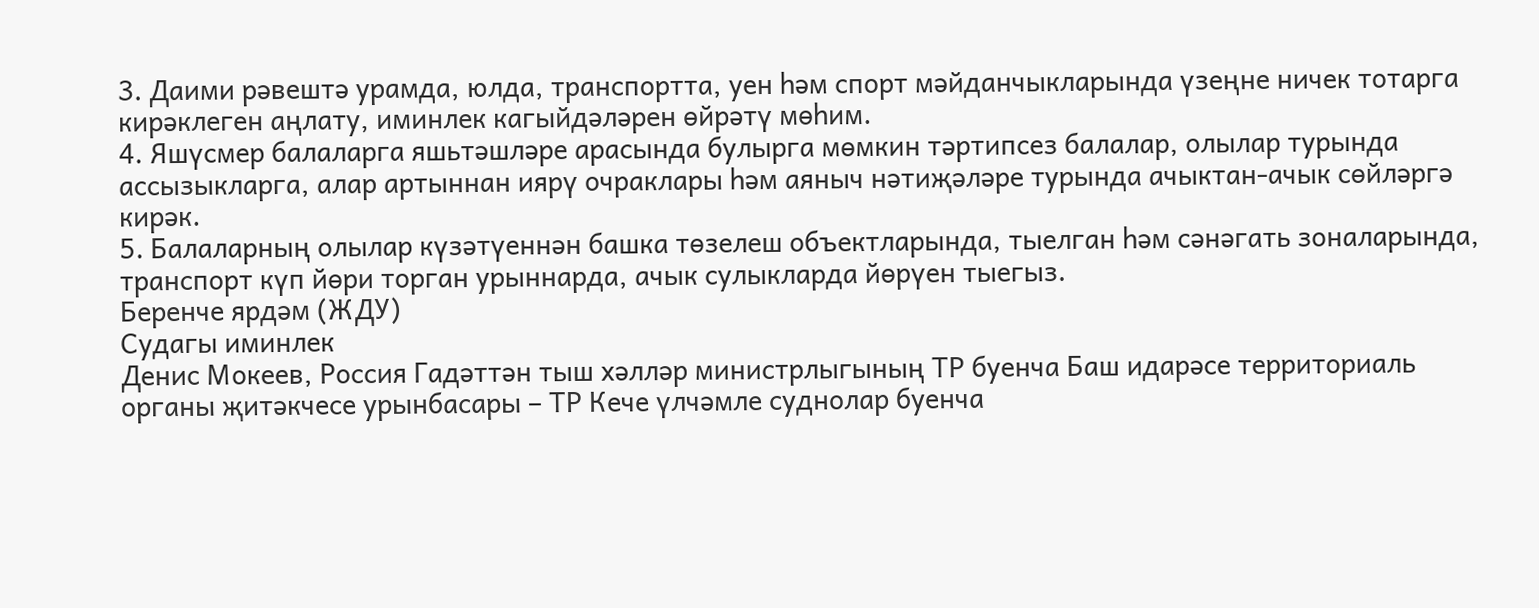3. Даими рәвештә урамда, юлда, транспортта, уен һәм спорт мәйданчыкларында үзеңне ничек тотарга кирәклеген аңлату, иминлек кагыйдәләрен өйрәтү мөһим.
4. Яшүсмер балаларга яшьтәшләре арасында булырга мөмкин тәртипсез балалар, олылар турында ассызыкларга, алар артыннан иярү очраклары һәм аяныч нәтиҗәләре турында ачыктан-ачык сөйләргә кирәк.
5. Балаларның олылар күзәтүеннән башка төзелеш объектларында, тыелган һәм сәнәгать зоналарында, транспорт күп йөри торган урыннарда, ачык сулыкларда йөрүен тыегыз.
Беренче ярдәм (ЖДУ)
Судагы иминлек
Денис Мокеев, Россия Гадәттән тыш хәлләр министрлыгының ТР буенча Баш идарәсе территориаль органы җитәкчесе урынбасары – ТР Кече үлчәмле суднолар буенча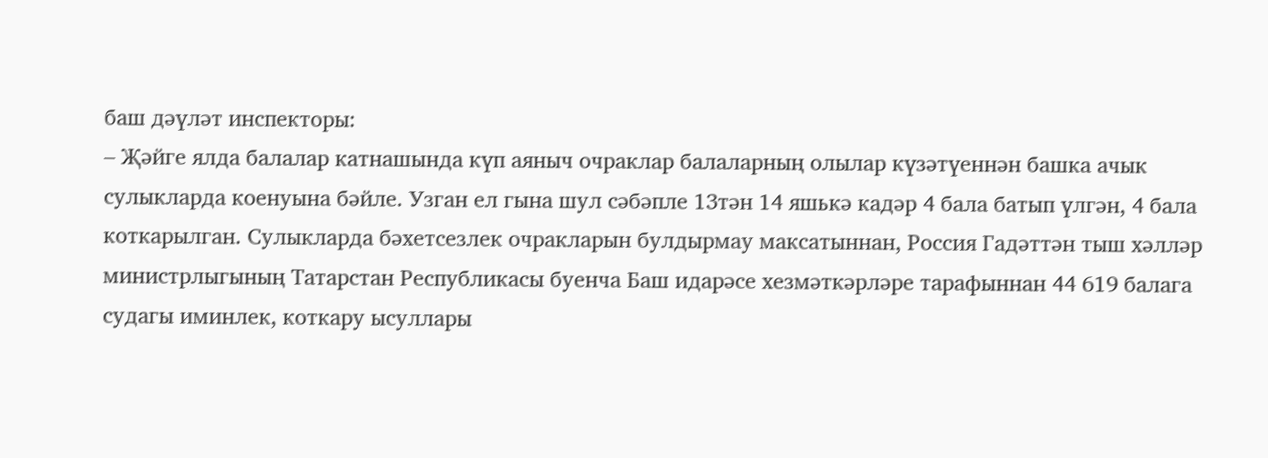баш дәүләт инспекторы:
– Җәйге ялда балалар катнашында күп аяныч очраклар балаларның олылар күзәтүеннән башка ачык сулыкларда коенуына бәйле. Узган ел гына шул сәбәпле 13тән 14 яшькә кадәр 4 бала батып үлгән, 4 бала коткарылган. Сулыкларда бәхетсезлек очракларын булдырмау максатыннан, Россия Гадәттән тыш хәлләр министрлыгының Татарстан Республикасы буенча Баш идарәсе хезмәткәрләре тарафыннан 44 619 балага судагы иминлек, коткару ысуллары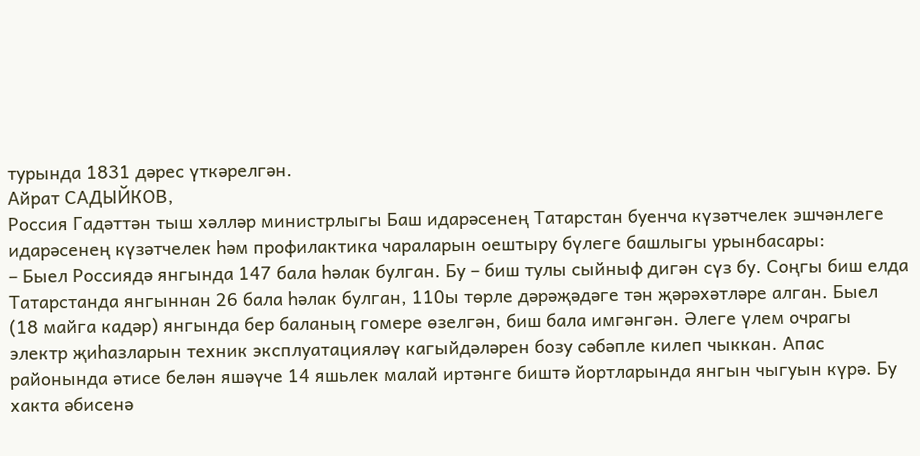турында 1831 дәрес үткәрелгән.
Айрат САДЫЙКОВ,
Россия Гадәттән тыш хәлләр министрлыгы Баш идарәсенең Татарстан буенча күзәтчелек эшчәнлеге идарәсенең күзәтчелек һәм профилактика чараларын оештыру бүлеге башлыгы урынбасары:
– Быел Россиядә янгында 147 бала һәлак булган. Бу – биш тулы сыйныф дигән сүз бу. Соңгы биш елда Татарстанда янгыннан 26 бала һәлак булган, 110ы төрле дәрәҗәдәге тән җәрәхәтләре алган. Быел (18 майга кадәр) янгында бер баланың гомере өзелгән, биш бала имгәнгән. Әлеге үлем очрагы электр җиһазларын техник эксплуатацияләү кагыйдәләрен бозу сәбәпле килеп чыккан. Апас районында әтисе белән яшәүче 14 яшьлек малай иртәнге биштә йортларында янгын чыгуын күрә. Бу хакта әбисенә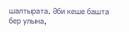шалтырата. Әби кеше башта бер улына,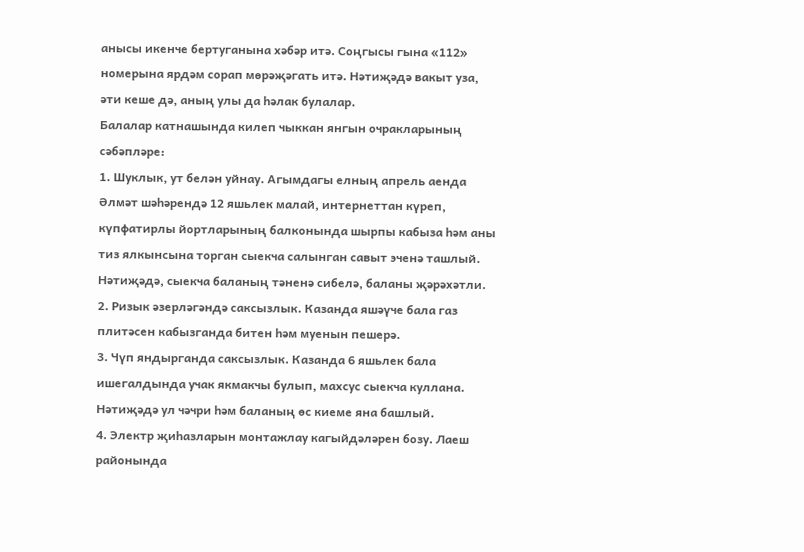анысы икенче бертуганына хәбәр итә. Соңгысы гына «112» номерына ярдәм сорап мөрәҗәгать итә. Нәтиҗәдә вакыт уза, әти кеше дә, аның улы да һәлак булалар.
Балалар катнашында килеп чыккан янгын очракларының сәбәпләре:
1. Шуклык, ут белән уйнау. Агымдагы елның апрель аенда Әлмәт шәһәрендә 12 яшьлек малай, интернеттан күреп, күпфатирлы йортларының балконында шырпы кабыза һәм аны тиз ялкынсына торган сыекча салынган савыт эченә ташлый. Нәтиҗәдә, сыекча баланың тәненә сибелә, баланы җәрәхәтли.
2. Ризык әзерләгәндә саксызлык. Казанда яшәүче бала газ плитәсен кабызганда битен һәм муенын пешерә.
3. Чүп яндырганда саксызлык. Казанда 6 яшьлек бала ишегалдында учак якмакчы булып, махсус сыекча куллана. Нәтиҗәдә ул чәчри һәм баланың өс киеме яна башлый.
4. Электр җиһазларын монтажлау кагыйдәләрен бозу. Лаеш районында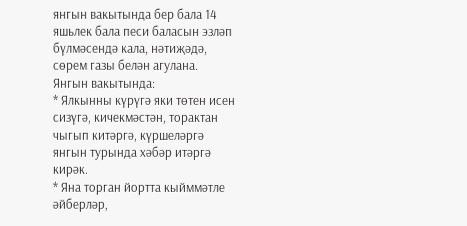янгын вакытында бер бала 14 яшьлек бала песи баласын эзләп бүлмәсендә кала, нәтиҗәдә, сөрем газы белән агулана.
Янгын вакытында:
* Ялкынны күрүгә яки төтен исен сизүгә, кичекмәстән, торактан чыгып китәргә, күршеләргә янгын турында хәбәр итәргә кирәк.
* Яна торган йортта кыйммәтле әйберләр,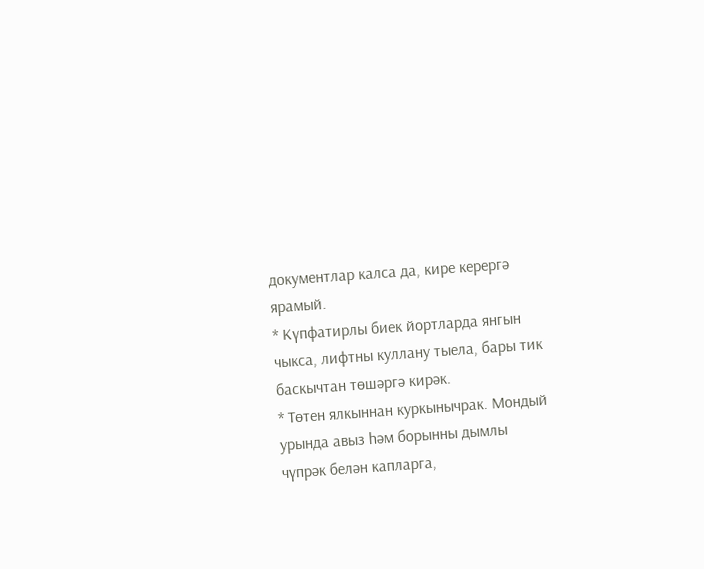документлар калса да, кире керергә ярамый.
* Күпфатирлы биек йортларда янгын чыкса, лифтны куллану тыела, бары тик баскычтан төшәргә кирәк.
* Төтен ялкыннан куркынычрак. Мондый урында авыз һәм борынны дымлы чүпрәк белән капларга,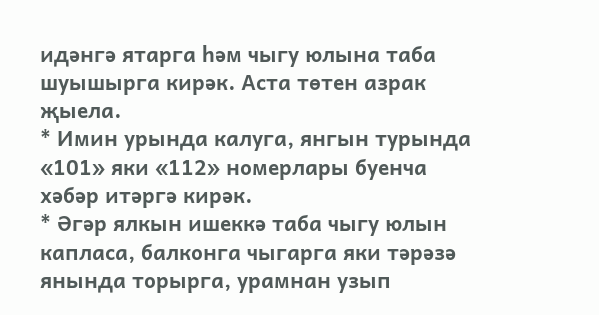идәнгә ятарга һәм чыгу юлына таба шуышырга кирәк. Аста төтен азрак җыела.
* Имин урында калуга, янгын турында «101» яки «112» номерлары буенча хәбәр итәргә кирәк.
* Әгәр ялкын ишеккә таба чыгу юлын капласа, балконга чыгарга яки тәрәзә янында торырга, урамнан узып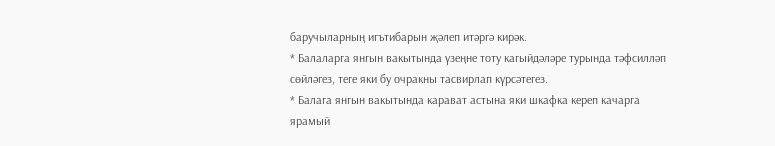баручыларның игътибарын җәлеп итәргә кирәк.
* Балаларга янгын вакытында үзеңне тоту кагыйдәләре турында тәфсилләп сөйләгез, теге яки бу очракны тасвирлап күрсәтегез.
* Балага янгын вакытында карават астына яки шкафка кереп качарга ярамый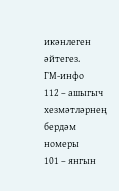икәнлеген әйтегез.
ГМ-инфо
112 – ашыгыч хезмәтләрнең бердәм номеры
101 – янгын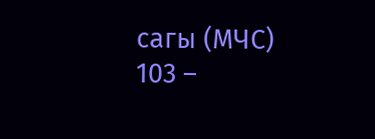сагы (МЧС)
103 –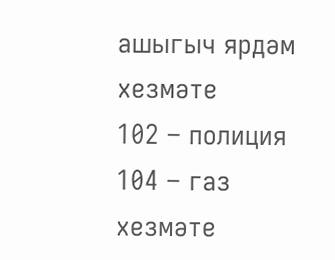ашыгыч ярдәм хезмәте
102 – полиция
104 – газ хезмәте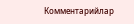Комментарийлар